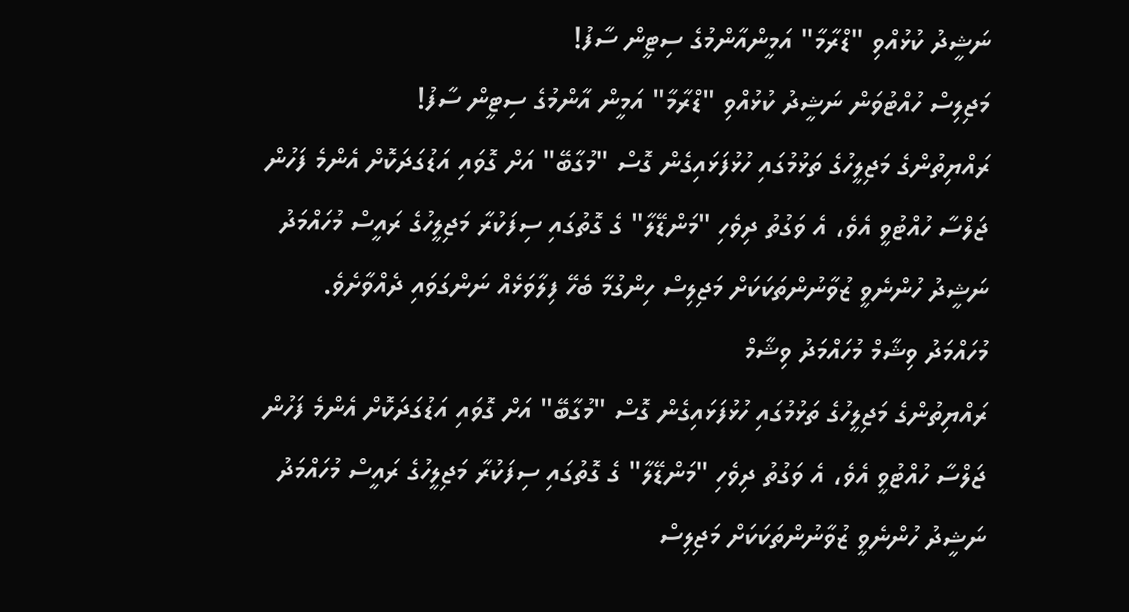ނަޝީދު ކުޅުއްވި "ޑްރާމާ" އަމީންއާންމުގެ ސިޓީން ސާފު!
މަޖިލިސް ހުއްޓުވަން ނަޝީދު ކުޅުއްވި "ޑްރާމާ" އަމީން އާންމުގެ ސިޓީން ސާފު!
ރައްޔިތުންގެ މަޖިލީހުގެ ތަޅުމުގައި ހުޅުފަޅައިގެން ގޮސް "މުގާބޭ" އަށް ގޮވައި އަޑުގަދަކޮށް އެންމެ ފަހުން ޖަލްސާ ހުއްޓުވީ އެވެ، އެ ވަގުތު ދިވެހި "މަންޑޭލާ" ގެ ގޮތުގައި ސިފަކުރާ މަޖިލީހުގެ ރައީސް މުހައްމަދު ނަޝީދު ހުންނެވީ ޒުވާނުންތަކަކަށް މަޖިލިސް ހިންގުމާ ބެހޭ ފިލާވަޅެއް ނަންގަވައި ދެއްވާށެވެ.
މުހައްމަދު ވިޝާމް މުހައްމަދު ވިޝާމް
ރައްޔިތުންގެ މަޖިލީހުގެ ތަޅުމުގައި ހުޅުފަޅައިގެން ގޮސް "މުގާބޭ" އަށް ގޮވައި އަޑުގަދަކޮށް އެންމެ ފަހުން ޖަލްސާ ހުއްޓުވީ އެވެ، އެ ވަގުތު ދިވެހި "މަންޑޭލާ" ގެ ގޮތުގައި ސިފަކުރާ މަޖިލީހުގެ ރައީސް މުހައްމަދު ނަޝީދު ހުންނެވީ ޒުވާނުންތަކަކަށް މަޖިލިސް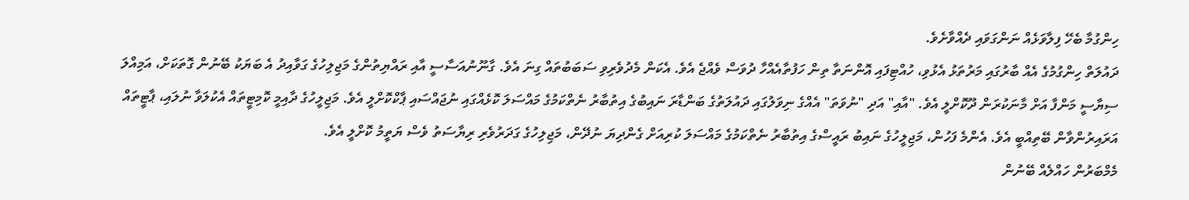ހިންގުމާ ބެހޭ ފިލާވަޅެއް ނަންގަވައި ދެއްވާށެވެ.
ދައުލަތް ހިންގުމުގެ އެއް ބާރުގައި މަރުތަޅު އެޅުވި، ހުއްޓިފައި އޮންނަތާ ތިން ހަފުތާއެއްހާ ދުވަސް ވެއްޖެ އެވެ. އެކަން މެދުވެރިވި ސަބަބުތައް ގިނަ އެވެ. ގާނޫނުއަސާސީ އާއި ރައްޔިތުންގެ މަޖިލިހުގެ ގަވާއިދު އެ ބަޔަކު ބޭނުން ގޮތަކަށް، އަމިއްލަ ސިޔާސީ މަންފާ އަށް މާނަކުރަން ދޫކޮށްލީ އެވެ. "އާއި" އަދި "ނުވަތަ" އެއްގެ ނިވަލުގައި ދައުލަތުގެ ބަންޑާރަ ނައިބުގެ އިތުބާރު ނެތްކަމުގެ މައްސަލަ ކޮޅެއްގައި ނުޖައްސައި ޕާކްކޮށްލީ އެވެ. މަޖިލީހުގެ ދާއިމީ ކޮމިޓީތައް އެކުލަވާ ނުލައި، ޕާޓީތައް އަރައިރުންވާން ބޭތިއްބީ އެވެ. އެންމެ ފަހުން، މަޖިލީހުގެ ނައިބު ރައީސްގެ އިތުބާރު ނެތްކަމުގެ މައްސަލަ ކުރިއަށް ގެންދިޔަ ނުދޭން، މަޖިލިހުގެ ގަދަރުވެރި ރިޔާސަތު ވެސް ޔަތީމު ކޮށްލީ އެވެ.
މެމްބަރުން ހައްލެއް ބޭނުން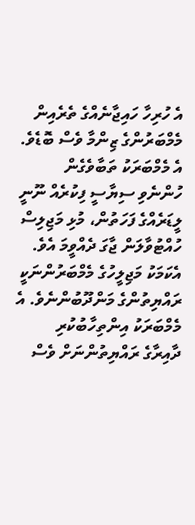އެ ހުރިހާ ހައިޖާނެއްގެ ތެރެއިން މެމްބަރުންގެ ޒިންމާ ވެސް ބޮޑެވެ. އެ މެމްބަރަކު ތަބާވެގެން ހުންނެވި ސިޔާސީ ފިކުރެއް ނޫނީ ލީޑަރެއްގެ ފަހަތުން، މުޅި މަޖިލިސް ހުއްޓުވާލަން ޖާގަ ދެއްވީމަ އެވެ. އެކަމަކު މަޖިލީހުގެ މެމްބަރުންނަކީ ރައްޔިތުންގެ މަންދޫބުންނެވެ. އެ މެމްބަރަކު އިންތިހާބުކުރި ދާއިރާގެ ރައްޔިތުންނަށް ވެސް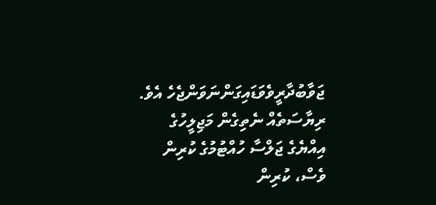ޖަވާބުދާރީވެވަޑައިގަންނަވަންޖެހެ އެވެ. ރިޔާސަތެއް ނެތިގެން މަޖިލީހުގެ އިއްޔެގެ ޖަލްސާ ހުއްޓުމުގެ ކުރިން ވެސް، ކުރިން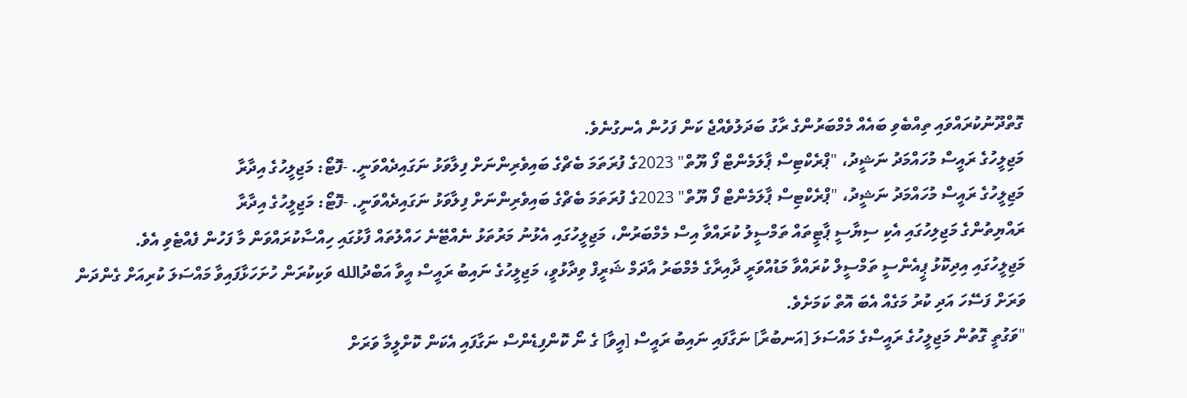ގޮތްދޫނުކުރައްވައި ތިއްބެވި ބައެއް މެމްބަރުންގެ ރާގު ބަދަލުވެއްޖެ ކަން ފަހުން އެނގުނެވެ.
މަޖިލީހުގެ ރައީސް މުހައްމަދު ނަޝީދު، "ޕްރެކްޓިސް ޕާލަމެންޓް ފޯ ޔޫތް" 2023ގެ ފުރަތަމަ ބެޗްގެ ބައިވެރިންނަށް ފިލާވަޅު ނަގައިދެއްވަނީ. -ފޮޓޯ: މަޖިލީހުގެ އިދާރާ
މަޖިލީހުގެ ރައީސް މުހައްމަދު ނަޝީދު، "ޕްރެކްޓިސް ޕާލަމެންޓް ފޯ ޔޫތް" 2023ގެ ފުރަތަމަ ބެޗްގެ ބައިވެރިންނަށް ފިލާވަޅު ނަގައިދެއްވަނީ. -ފޮޓޯ: މަޖިލީހުގެ އިދާރާ
ރައްޔިތުންގެ މަޖިލިހުގައި އެކި ސިޔާސީ ޕާޓީތައް ތަމްސީލު ކުރައްވާ އިސް މެމްބަރުން، މަޖިލީހުގައި އެޅުނު މަރުތަޅު ނެއްޓޭނެ ހައްލުތައް ފާޅުގައި ހިއްސާކުރައްވަން މާ ފަހުން ފެއްޓެވި އެވެ.
މަޖިލީހުގައި އިދިކޮޅު ޕީއެންސީ ތަމްސީލް ކުރައްވާ މަޑުއްވަރީ ދާއިރާގެ މެމްބަރު އާދަމް ޝަރީފް ވިދާޅުވީ، މަޖިލީހުގެ ނައިބު ރައީސް އީވާ އަބްދުالله ވަކިކުރަން ހުށަހަޅާފައިވާ މައްސަލަ ކުރިއަށް ގެންދަން ވަރަށް ފަސޭހަ އަދި ކުރު މަގެއް އެބަ އޮތް ކަމަށެވެ.
"ވަގުތީ ގޮތުން މަޖިލީހުގެ ރައީސްގެ މައްސަލަ [އަނބުރާ] ނަގާފައި ނައިބު ރައީސް [އީވާ] ގެ ނޯ ކޮންފިޑެންސް ނަގާފައި އެކަން ކޮށްލީމާ ވަރަށް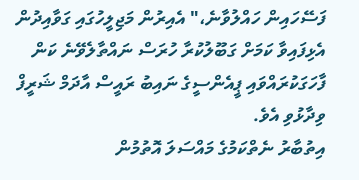ފަސޭހައިން ހައްލުވާނެ،" އެއިރުން މަޖިލީހުގައި ގަވާއިދުން އެޅިފައިވާ ކަމަށް ގަބޫލުކުރާ ހުރަސް ނައްތާލެވޭނެ ކަން ފާހަގަކުރައްވައި ޕީއެންސީގެ ނައިބު ރައީސް އާދަމް ޝަރީފް ވިދާޅުވި އެވެ.
އިތުބާރު ނެތްކަމުގެ މައްސަލަ އޮތުމުން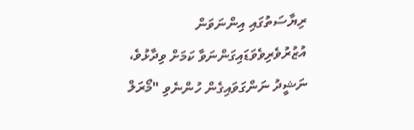ރިޔާސަތުގައި އިންނަވަން އުޒުރުވެރިވެވަޑައިގަންނަވާ ކަމަށް ވިދާޅުވެ، ނަޝީދު ނަންގަވައިގެން ހުންނެވި "މޯރަލް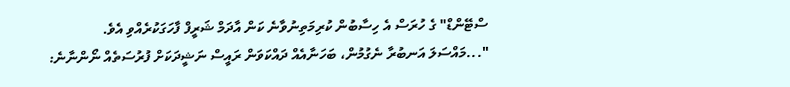ސްޓޭންޑް" ގެ ހުރަސް އެ ހިސާބުން ކުރިމަތިނުވާނެ ކަން އާދަމް ޝަރީފް ފާހަގަކުރެއްވި އެވެ.
"...މައްސަލަ އަނބުރާ ނެގުމުން، ބަހަނާއެއް ދައްކަވަން ރައީސް ނަޝީދަކަށް ފުރުސަތެއް ނޯންނާނެ: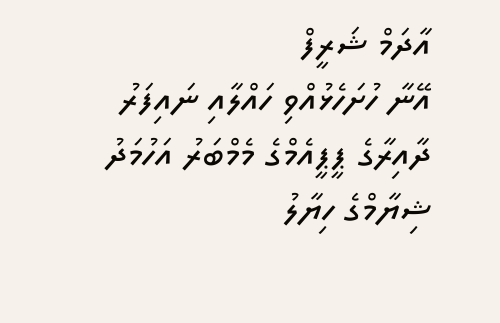އާދަމް ޝަރީފް
އޭނާ ހުށަހެޅުއްވި ހައްލާއި ނައިފަރު ދާއިރާގެ ޕީޕީއެމްގެ މެމްބަރު އަހުމަދު ޝިޔާމްގެ ހިޔާލު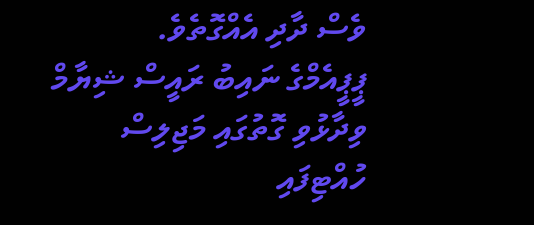ވެސް ދާދި އެއްގޮތެވެ.
ޕީޕީއެމްގެ ނައިބު ރައީސް ޝިޔާމް ވިދާޅުވި ގޮތުގައި މަޖިލިސް ހުއްޓިފައި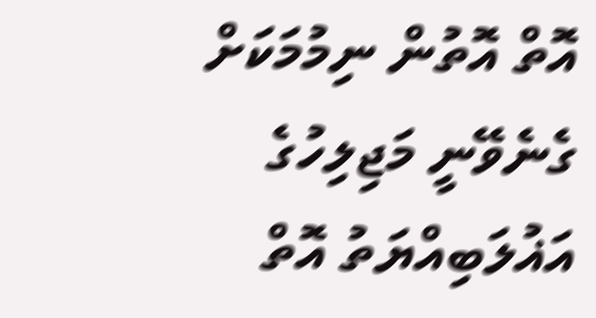އޮތް އޮތުން ނިމުމަކަށް ގެނެވޭނީ މަޖިލިހުގެ އަޣުލަބިއްޔަތު އޮތް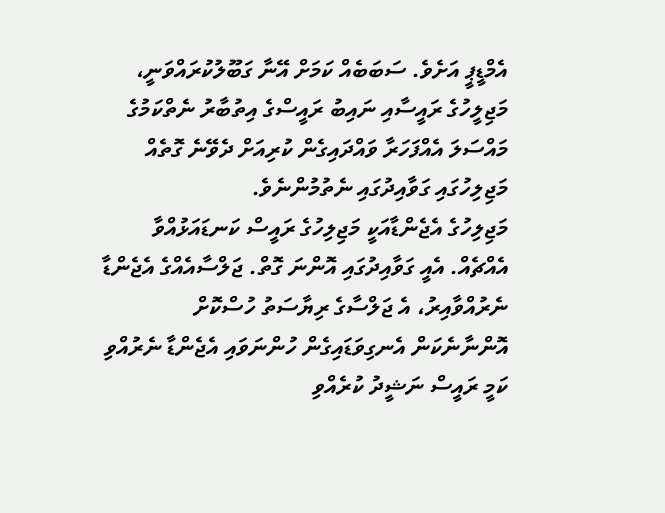އެމްޑީޕީ އަށެވެ. ސަބަބެއް ކަމަށް އޭނާ ގަބޫލުކުރައްވަނީ، މަޖިލީހުގެ ރައީސާއި ނައިބު ރައީސްގެ އިތުބާރު ނެތްކަމުގެ މައްސަލަ އެއްފަހަރާ ވައްދައިގެން ކުރިއަށް ދެވޭނެ ގޮތެއް މަޖިލިހުގައި ގަވާއިދުގައި ނެތުމުންނެވެ.
މަޖިލިހުގެ އެޖެންޑާއަކީ މަޖިލިހުގެ ރައީސް ކަނޑައަޅުއްވާ އެއްޗެއް. އެއީ ގަވާއިދުގައި އޮންނަ ގޮތް. ޖަލްސާއެއްގެ އެޖެންޑާ ނެރުއްވާއިރު، އެ ޖަލްސާގެ ރިޔާސަތު ހުސްކޮށް އޮންނާނެކަން އެނގިވަޑައިގެން ހުންނަވައި އެޖެންޑާ ނެރުއްވި ކަމީ ރައީސް ނަޝީދު ކުރެއްވި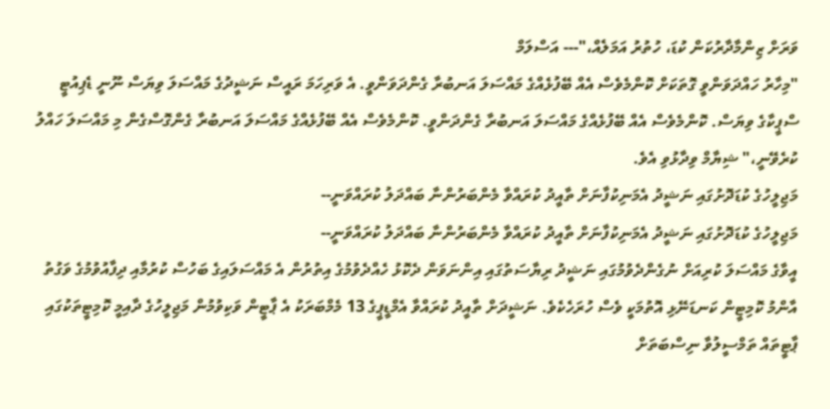ވަރަށް ޒިންމާދާރުކަން ކުޑަ، ހުތުރު އަމަލެއް،"--- އަސްލަމް
"މިހާރު ހައްދަވަންވީ ގޮތަކަށް ކޮންމެވެސް އެއް ބޭފުޅެއްގެ މައްސަލަ އަނބުރާ ގެންދަވަންވީ. އެ ވަރިހަމަ ރައީސް ނަޝީދުގެ މައްސަލަ ވިޔަސް ނޫނީ ޑެޕިއުޓީ ސްޕީކާގެ ވިޔަސް. ކޮންމެވެސް އެއް ބޭފުޅެއްގެ މައްސަލަ އަނބުރާ ގެންދަންވީ. ކޮންމެވެސް އެއް ބޭފުޅެއްގެ މައްސަލަ އަނބުރާ ގެންގޮސްގެން މި މައްސަލަ ހައްލު ކުރެވޭނީ،" ޝިޔާމް ވިދާޅުވި އެވެ.
މަޖިލީހުގެ ކުޑަދޮށުގައި ނަޝީދު އެމަނިކުފާނަށް ތާއީދު ކުރައްވާ މެންބަރުންނާ ބައްދަލު ކުރައްވަނީ--
މަޖިލީހުގެ ކުޑަދޮށުގައި ނަޝީދު އެމަނިކުފާނަށް ތާއީދު ކުރައްވާ މެންބަރުންނާ ބައްދަލު ކުރައްވަނީ--
އީވާގެ މައްސަލަ ކުރިއަށް ނުގެންދެވުމުގައި ނަޝީދު ރިޔާސަތުގައި އިންނަވަން ދެކޮޅު ހެއްދެވުމުގެ އިތުރުން އެ މައްސަލައިގެ ބަހުސް ކުރުމާއި ދިފާއުވުމުގެ ވަގުތު އާންމު ކޮމިޓީން ކަނޑަނޭޅި އޮތުމަކީ ވެސް ހުރަހެކެވެ. ނަޝީދަށް ތާއީދު ކުރައްވާ އެމްޑީޕީގެ 13 މެމްބަރަކު އެ ޕާޓީން ވަކިވުމުން މަޖިލީހުގެ ދާއިމީ ކޮމިޓީތަކުގައި ޕާޓީތައް ތަމްސީލުވާ ނިސްބަތަށް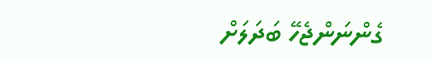ގެންނަންޖެހޭ ބަދަލަށް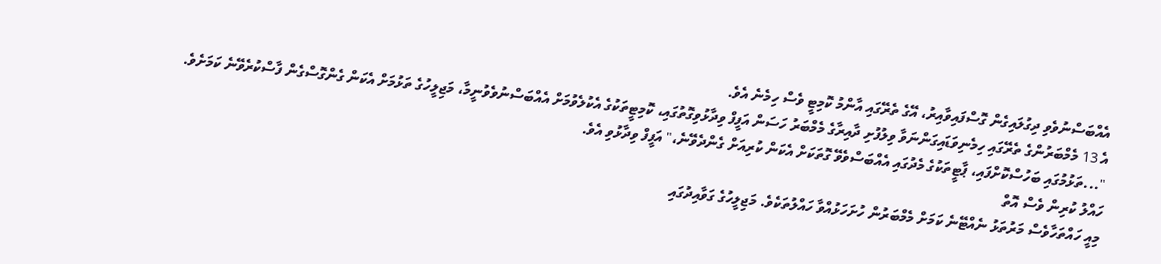އެއްބަސްނުވެވި ދިގުލައިގެން ގޮސްފައިވާއިރު، އޭގެ ތެރޭގައި އާންމު ކޮމިޓީ ވެސް ހިމެނެ އެވެ.
އެ 13 މެމްބަރުންގެ ތެރޭގައި ހިމެނިވަޑައިގަންނަވާ ވިލުފުށި ދާއިރާގެ މެމްބަރު ހަސަން އަފީފް ވިދާޅުވިގޮތުގައި، ކޮމިޓީތަކުގެ އެކުލެވުމަށް އެއްބަސްނުވެވުނީމާ، މަޖިލީހުގެ ތަޅުމަށް އެކަން ގެންގޮސްގެން ފާސްކުރެވޭނެ ކަމަށެވެ.
"...ތަޅުމުގައި ބަހުސްކޮށްފައި، ޕާޓީތަކުގެ މެދުގައި އެއްބަސްވެވޭ ގޮތަކަށް އެކަން ކުރިއަށް ގެންދެވޭނެ،" އަފީފް ވިދާޅުވި އެވެ.
ހައްލު ކުރިން ވެސް އޮތް
މިއީ ހައްތަހާވެސް މަރުތަޅު ނެއްޓޭނެ ކަމަށް މެމްބަރުން ހުށަހަޅުއްވާ ހައްލުތަކެވެ. މަޖިލީހުގެ ގަވާއިދުގައި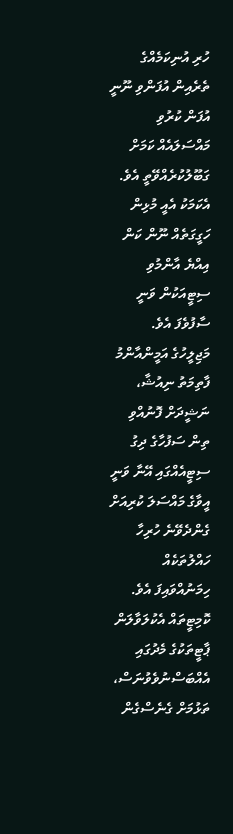ހުރި އުނިކަމެއްގެ ތެރެއިން އުފަންވި ނޫނީ އުފަން ކުރުވި މައްސަލައެއް ކަމަށް ގަބޫލުކުރެއްވޭތީ އެވެ.
އެކަމަކު އެއީ މުޅިން ހަގީގަތެއް ނޫން ކަން އިއްޔެ އާންމުވި ސިޓީއަކުން ވަނީ ސާފުވެފަ އެވެ.
މަޖިލީހުގެ އަމީންއާންމު ފާތިމަތު ނިއުޝާ، ނަޝީދަށް ފޮނުއްވި ތިން ސަފުހާގެ ދިގު ސިޓީއެއްގައި އޭނާ ވަނީ އީވާގެ މައްސަލަ ކުރިއަށް ގެންދެވޭނެ ހުރިހާ ހައްލުތަކެއް ހިމަނުއްވައިފަ އެވެ.
ކޮމިޓީތައް އެކުލަވާލަން ޕާޓީތަކުގެ މެދުގައި އެއްބަސްނުވެވުނަސް، ތަޅުމަށް ގެނެސްގެން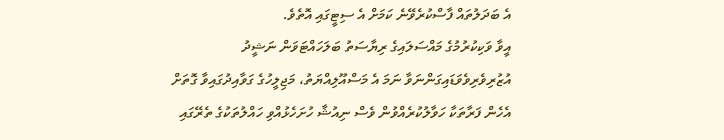އެ ބަދަލުތައް ފާސްކުރެވޭނެ ކަމަށް އެ ސިޓީގައި އޮތެވެ.
އީވާ ވަކިކުރުމުގެ މައްސަލައިގެ ރިޔާސަތު ބަލަހައްޓަވަން ނަޝީދު އުޒުރިވެރިވެވަޑައިގަންނަވާ ނަމަ އެ މަސްއޫލިއްޔަތު، މަޖިލީހުގެ ގަވާއިދުގައިވާ ގޮތަށް އެހެން ފަރާތަކާ ހަވާލުކުރެއްވުން ވެސް ނިއުޝާ ހުށަހެޅުއްވި ހައްލުތަކުގެ ތެރޭގައި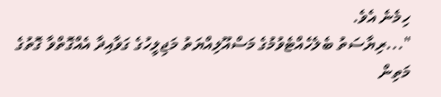ހިމެނެ އެވެ.
"...ރިޔާސަތު ބެލެހެއްޓެވުމުގެ މަސްއޫލިއްޔަތު މަޖިލީހުގެ ގަވާއިދާ އެއްގޮތްވާ ގޮތުގެ މަތިން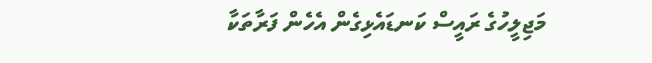މަޖިލީހުގެ ރައީސް ކަނޑައެޅިގެން އެހެން ފަރާތަކާ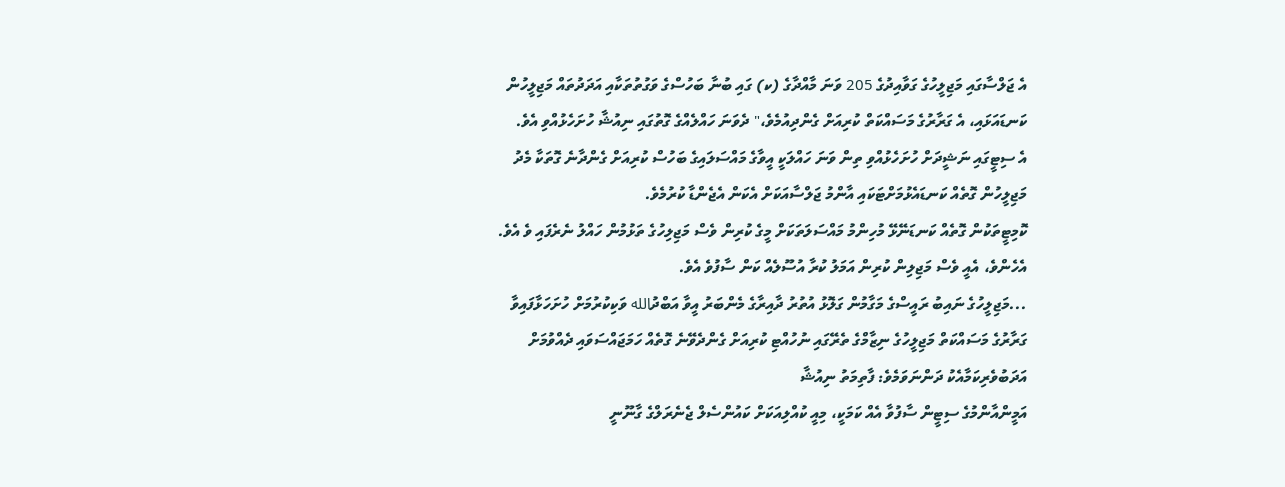އެ ޖަލްސާގައި މަޖިލީހުގެ ގަވާއިދުގެ 205 ވަނަ މާއްދާގެ (ކ) ގައި ބުނާ ބަހުސްގެ ވަގުތުތަކާއި އަދަދުތައް މަޖިލީހުން ކަނޑައަޅައި، އެ ގަރާރުގެ މަސައްކަތް ކުރިއަށް ގެންދިއުމެވެ،" ދެވަނަ ހައްލެއްގެ ގޮތުގައި ނިއުޝާ ހުށަހެޅުއްވި އެވެ.
އެ ސިޓީގައި ނަޝީދަށް ހުށަހެޅުއްވި ތިން ވަނަ ހައްލަކީ އީވާގެ މައްސަލައިގެ ބަހުސް ކުރިއަށް ގެންދާނެ ގޮތަކާ މެދު މަޖިލީހުން ގޮތެއް ކަނޑައެޅުމަށްޓަކައި އާންމު ޖަލްސާއަކަށް އެކަން އެޖެންޑާ ކުރުމެވެ.
ކޮމިޓީތަކުން ގޮތެއް ކަނޑަނޭޅޭ މުހިންމު މައްސަލަތަކަށް މީގެ ކުރިން ވެސް މަޖިލިހުގެ ތަޅުމުން ހައްލު ނެރެފައި ވެ އެވެ. އެހެންވެ، އެއީ ވެސް މަޖިލިން ކުރިން އަމަލު ކުރާ އުސޫލެއް ކަން ސާފުވެ އެވެ.
...މަޖިލީހުގެ ނައިބު ރައީސްގެ މަގާމުން ގަލޮޅު އުތުރު ދާއިރާގެ މެންބަރު އީވާ އަބްދުالله ވަކިކުރުމަށް ހުށަހަޅާފައިވާ ގަރާރުގެ މަސައްކަތް މަޖިލީހުގެ ނިޒާމްގެ ތެރޭގައި ނުހުއްޓި ކުރިއަށް ގެންދެވޭނެ ގޮތެއް ހަމަޖައްސަވައި ދެއްވުމަށް އަދަބުވެރިކަމާއެކު ދަންނަވަމެވެ: ފާތިމަތު ނިއުޝާ
އަމީންއާންމުގެ ސިޓީން ސާފުވާ އެއް ކަމަކީ، މިއީ ކުއްލިއަކަށް ކައުންސެލް ޖެނެރަލްގެ ގާނޫނީ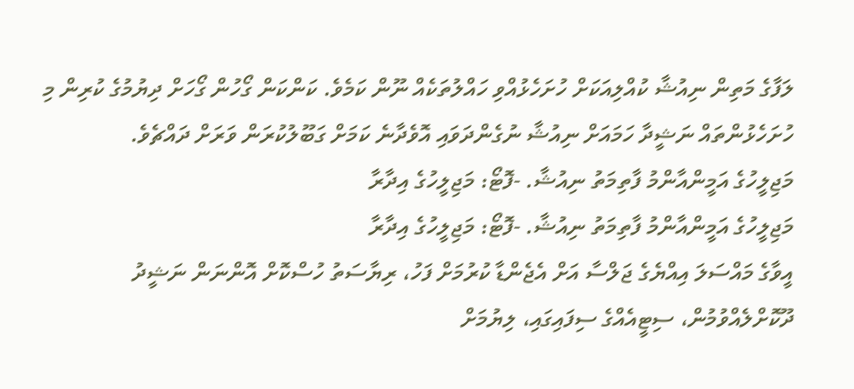ލަފާގެ މަތިން ނިއުޝާ ކުއްލިއަކަށް ހުށަހެޅުއްވި ހައްލުތަކެއް ނޫން ކަމެވެ. ކަންކަން ގޯހުން ގޯހަށް ދިޔުމުގެ ކުރިން މި ހުށަހެޅުންތައް ނަޝީދާ ހަމައަށް ނިއުޝާ ނުގެންދަވައި އޮވެދާނެ ކަމަށް ގަބޫލުކުރަން ވަރަށް ދައްޗެވެ.
މަޖިލީހުގެ އަމީންއާންމު ފާތިމަތު ނިއުޝާ. -ފޮޓޯ: މަޖިލީހުގެ އިދާރާ
މަޖިލީހުގެ އަމީންއާންމު ފާތިމަތު ނިއުޝާ. -ފޮޓޯ: މަޖިލީހުގެ އިދާރާ
އީވާގެ މައްސަލަ އިއްޔެގެ ޖަލްސާ އަށް އެޖެންޑާ ކުރުމަށް ފަހު، ރިޔާސަތު ހުސްކޮށް އޮންނަން ނަޝީދު ދޫކޮށްލެއްވުމުން، ސިޓީއެއްގެ ސިފައިގައި، ލިޔުމަށް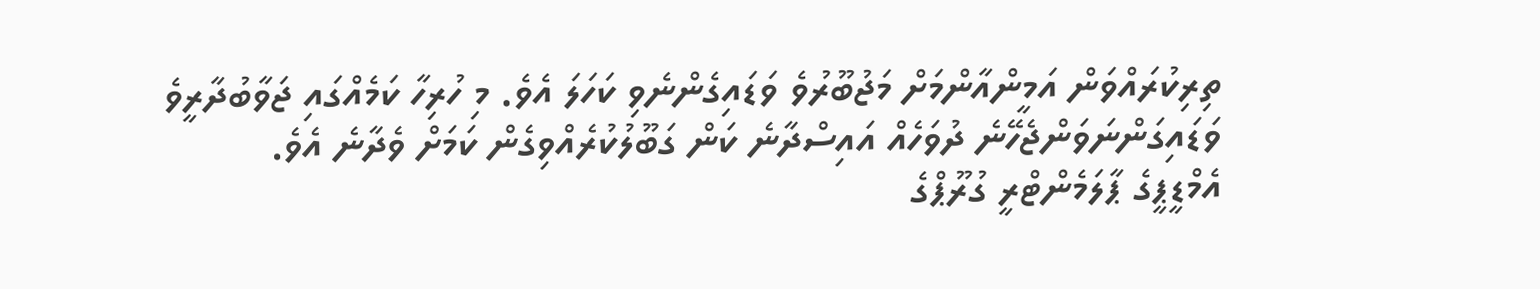ތިރިކުރައްވަން އަމީންއާންމަށް މަޖުބޫރުވެ ވަޑައިގެންނެވި ކަހަލަ އެވެ. މި ހުރިހާ ކަމެއްގައި ޖަވާބުދާރީވެ ވަޑައިގަންނަވަންޖެހޭނެ ދުވަހެއް އައިސްދާނެ ކަން ގަބޫލުކުރެއްވިގެން ކަމަށް ވެދާނެ އެވެ.
އެމްޑީޕީގެ ޕާލަމެންޓްރީ ގުރޫޕްގެ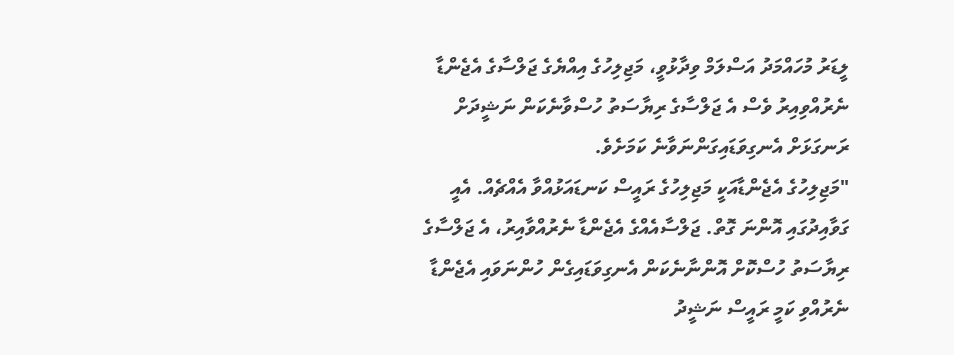ލީޑަރު މުހައްމަދު އަސްލަމް ވިދާޅުވީ، މަޖިލިހުގެ އިއްޔެގެ ޖަލްސާގެ އެޖެންޑާ ނެރުއްވިއިރު ވެސް އެ ޖަލްސާގެ ރިޔާސަތު ހުސްވާނެކަން ނަޝީދަށް ރަނގަޅަށް އެނގިވަޑައިގަންނަވާނެ ކަމަށެވެ.
"މަޖިލިހުގެ އެޖެންޑާއަކީ މަޖިލިހުގެ ރައީސް ކަނޑައަޅުއްވާ އެއްޗެއް. އެއީ ގަވާއިދުގައި އޮންނަ ގޮތް. ޖަލްސާއެއްގެ އެޖެންޑާ ނެރުއްވާއިރު، އެ ޖަލްސާގެ ރިޔާސަތު ހުސްކޮށް އޮންނާނެކަން އެނގިވަޑައިގެން ހުންނަވައި އެޖެންޑާ ނެރުއްވި ކަމީ ރައީސް ނަޝީދު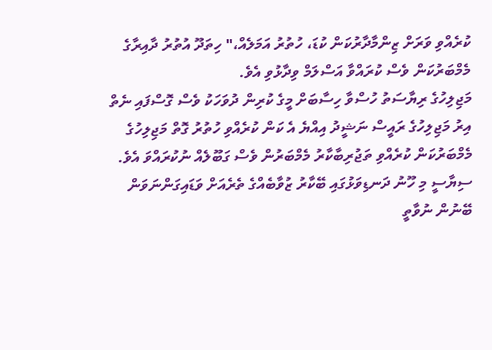ކުރެއްވި ވަރަށް ޒިންމާދާރުކަން ކުޑަ، ހުތުރު އަމަލެއް،" ހިތަދޫ އުތުރު ދާއިރާގެ މެމްބަރުކަން ވެސް ކުރައްވާ އަސްލަމް ވިދާޅުވި އެވެ.
މަޖިލިހުގެ ރިޔާސަތު ހުސްވާ ހިސާބަށް މީގެ ކުރިން ދުވަހަކު ވެސް ގޮސްފައި ނެތް އިރު މަޖިލިހުގެ ރައީސް ނަޝީދު އިއްޔެ އެ ކަން ކުރެއްވި ހުތުރު ގޮތް މަޖިލިހުގެ މެމްބަރުކަން ކުރެއްވި ތަޖުރިބާކާރު މެމްބަރުން ވެސް ގަބޫލެއް ނުކުރައްވަ އެވެ. ސިޔާސީ މި ހޫނު ދަނޑިވަޅުގައި ބޭކާރު ޒުވާބެއްގެ ތެރެއަށް ވަޑައިގަންނަވަން ބޭނުން ނުވާތީ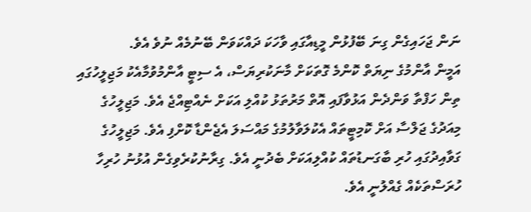ނަން ޖަހައިގެން ގިނަ ބޭފުޅުން މީޑިއާގައި ވާހަކަ ދައްކަވަން ބޭނުމެއް ނުވެ އެވެ.
އަމީން އާންމުގެ ނިޔަތް ކޮންމެ ގޮތަކަށް މާނަކުރިޔަސް، އެ ސިޓީ އާންމުވުމާއެކު މަޖިލީހުގައި ތިން ހަފްތާ ވަންދެން އަޅުވާފައި އޮތް މަރުތަޅު ކުއްލި އަކަށް ނެއްޓިއްޖެ އެވެ. މަޖިލީހުގެ މިއަދުގެ ޖަލްސާ އަށް ކޮމިޓީތައް އެކުލަވާލުމުގެ މައްސަލަ އެޖެންޑާ ކޮށްފި އެވެ. މަޖިލީހުގެ ގަވާއިދުގައި ހުރި ބާގަނޑުތައް ކުއްލިއަކަށް ބެދުނީ އެވެ. ގިރާނުކުރެވިގެން އުޅުނު ހުރިހާ ހުރަސްތަކެއް ގެއްލުނީ އެވެ.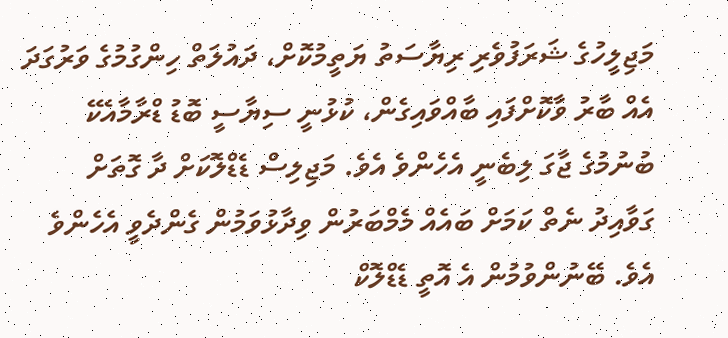މަޖިލީހުގެ ޝަރަފުވެރި ރިޔާސަތު ޔަތީމުކޮށް، ދައުލަތް ހިންގުމުގެ ވަރުގަދަ އެއް ބާރު ވާކޮށްފައި ބާއްވައިގެން، ކުޅުނީ ސިޔާސީ ބޮޑު ޑްރާމާއެކޭ ބުނުމުގެ ޖާގަ ލިބެނީ އެހެންވެ އެވެ. މަޖިލިސް ޑެޑްލޮކަށް ދާ ގޮތަށް ގަވާއިދު ނެތް ކަމަށް ބައެއް މެމްބަރުން ވިދާޅުވަމުން ގެންދެވީ އެހެންވެ އެވެ. ބޭނުންވުމުން އެ އޮތީ ޑެޑްލޮކް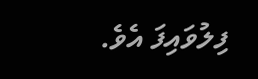ފިލުވައިފަ އެވެ.